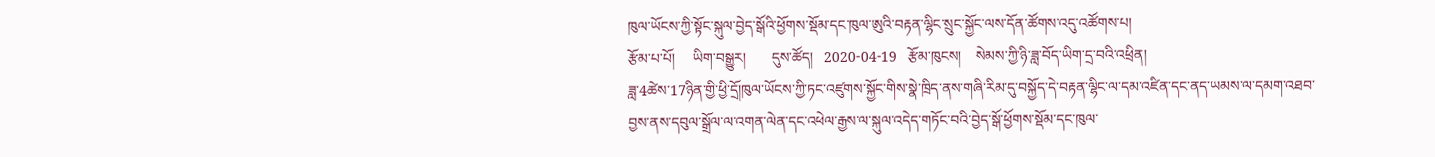ཁུལ་ཡོངས་ཀྱི་སྟོང་སྐུལ་བྱེད་སྒོའི་ཕྱོགས་སྡོམ་དང་ཁུལ་ཨུའི་བརྟན་ལྷིང་སྲུང་སྐྱོང་ལས་དོན་ཚོགས་འདུ་འཚོགས་པ།
རྩོམ་པ་པོ།     ཡིག་བསྒྱུར།       དུས་ཚོད།   2020-04-19   རྩོམ་ཁུངས།    སེམས་ཀྱི་ཉི་ཟླ་བོད་ཡིག་དྲ་བའི་འཕྲིན།
ཟླ་4ཚེས་17ཉིན་གྱི་ཕྱི་དྲོ།ཁུལ་ཡོངས་ཀྱི་ཏང་འཛུགས་སྐྱོང་གིས་སྣེ་ཁྲིད་ནས་གཞི་རིམ་དུ་བསྐྱོད་དེ་བརྟན་ལྷིང་ལ་དམ་འཛིན་དང་ནད་ཡམས་ལ་དམག་འཐབ་བྱས་ནས་དབུལ་སྒྲོལ་ལ་འགན་ལེན་དང་འཕེལ་རྒྱས་ལ་སྐུལ་འདེད་གཏོང་བའི་བྱེད་སྒོ་ཕྱོགས་སྡོམ་དང་ཁུལ་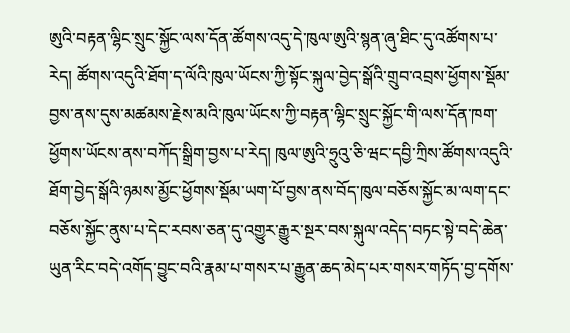ཨུའི་བརྟན་ལྷིང་སྲུང་སྐྱོང་ལས་དོན་ཚོགས་འདུ་དེ་ཁུལ་ཨུའི་སྙན་ཞུ་ཐིང་དུ་འཚོགས་པ་རེད། ཚོགས་འདུའི་ཐོག་ད་ལོའི་ཁུལ་ཡོངས་ཀྱི་སྟོང་སྐུལ་བྱེད་སྒོའི་གྲུབ་འབྲས་ཕྱོགས་སྡོམ་བྱས་ནས་དུས་མཚམས་རྗེས་མའི་ཁུལ་ཡོངས་ཀྱི་བརྟན་ལྷིང་སྲུང་སྐྱོང་གི་ལས་དོན་ཁག་ཕྱོགས་ཡོངས་ནས་བཀོད་སྒྲིག་བྱས་པ་རེད། ཁུལ་ཨུའི་ཧྲུའུ་ཅི་ཝང་དབྱི་ཀྲིས་ཚོགས་འདུའི་ཐོག་བྱེད་སྒོའི་ཉམས་མྱོང་ཕྱོགས་སྡོམ་ཡག་པོ་བྱས་ནས་བོད་ཁུལ་བཅོས་སྐྱོང་མ་ལག་དང་བཅོས་སྐྱོང་ནུས་པ་དེང་རབས་ཅན་དུ་འགྱུར་རྒྱུར་སྔར་བས་སྐུལ་འདེད་བཏང་སྟེ་བདེ་ཆེན་ཡུན་རིང་བདེ་འགོད་བྱུང་བའི་རྣམ་པ་གསར་པ་རྒྱུན་ཆད་མེད་པར་གསར་གཏོད་བྱ་དགོས་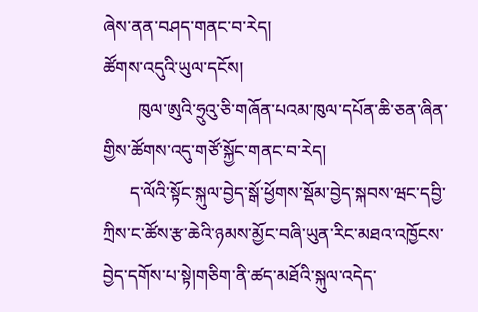ཞེས་ནན་བཤད་གནང་བ་རེད།
ཚོགས་འདུའི་ཡུལ་དངོས།
        ཁུལ་ཨུའི་ཧྲུའུ་ཅི་གཞོན་པའམ་ཁུལ་དཔོན་ཆི་ཅན་ཞིན་གྱིས་ཚོགས་འདུ་གཙོ་སྐྱོང་གནང་བ་རེད།
      ད་ལོའི་སྟོང་སྐུལ་བྱེད་སྒོ་ཕྱོགས་སྡོམ་བྱེད་སྐབས་ཝང་དབྱི་ཀྲིས་ང་ཚོས་རྩ་ཆེའི་ཉམས་མྱོང་བཞི་ཡུན་རིང་མཐའ་འཁྱོངས་བྱེད་དགོས་པ་སྟེ།གཅིག་ནི་ཚད་མཐོའི་སྐུལ་འདེད་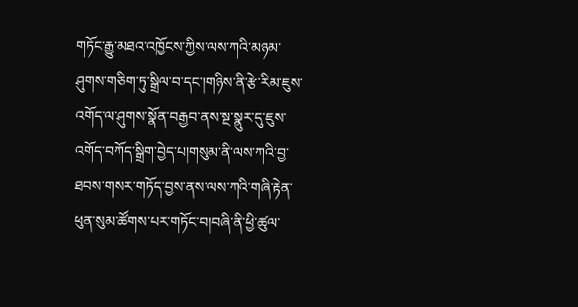གཏོང་རྒྱུ་མཐའ་འཁྱོངས་ཀྱིས་ལས་ཀའི་མཉམ་ཤུགས་གཅིག་ཏུ་སྒྲིལ་བ་དང་།གཉིས་ནི་རྩེ་རིམ་ཇུས་འགོད་ལ་ཤུགས་སྣོན་བརྒྱབ་ནས་སྔ་སྣུར་དུ་ཇུས་འགོད་བཀོད་སྒྲིག་བྱེད་པ།གསུམ་ནི་ལས་ཀའི་བྱ་ཐབས་གསར་གཏོད་བྱས་ནས་ལས་ཀའི་གཞི་རྟེན་ཕུན་སུམ་ཚོགས་པར་གཏོང་བ།བཞི་ནི་ཕྱི་ཚུལ་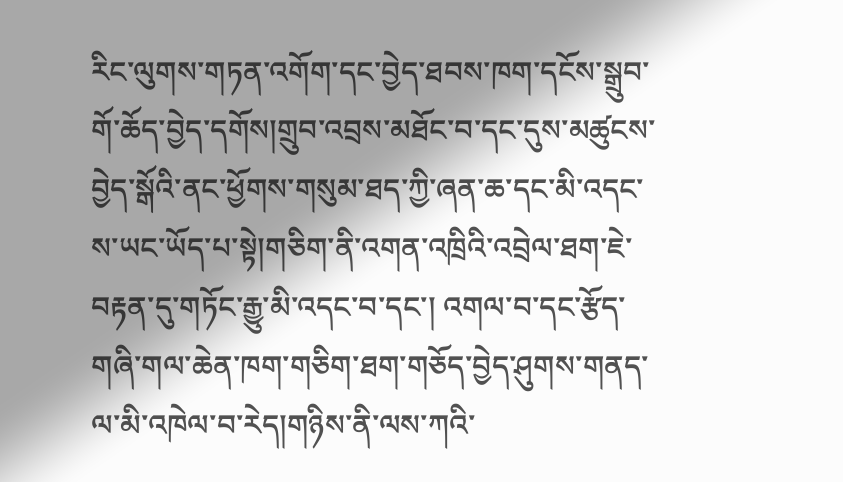རིང་ལུགས་གཏན་འགོག་དང་བྱེད་ཐབས་ཁག་དངོས་སྒྲུབ་གོ་ཆོད་བྱེད་དགོས།གྲུབ་འབྲས་མཐོང་བ་དང་དུས་མཚུངས་བྱེད་སྒོའི་ནང་ཕྱོགས་གསུམ་ཐད་ཀྱི་ཞན་ཆ་དང་མི་འདང་ས་ཡང་ཡོད་པ་སྟེ།གཅིག་ནི་འགན་འཁྲིའི་འབྲེལ་ཐག་ཇེ་བརྟན་དུ་གཏོང་རྒྱུ་མི་འདང་བ་དང་། འགལ་བ་དང་རྩོད་གཞི་གལ་ཆེན་ཁག་གཅིག་ཐག་གཅོད་བྱེད་ཤུགས་གནད་ལ་མི་འཁེལ་བ་རེད།གཉིས་ནི་ལས་ཀའི་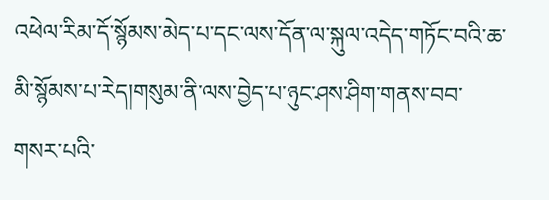འཕེལ་རིམ་དོ་སྙོམས་མེད་པ་དང་ལས་དོན་ལ་སྐུལ་འདེད་གཏོང་བའི་ཆ་མི་སྙོམས་པ་རེད།གསུམ་ནི་ལས་བྱེད་པ་ཉུང་ཤས་ཤིག་གནས་བབ་གསར་པའི་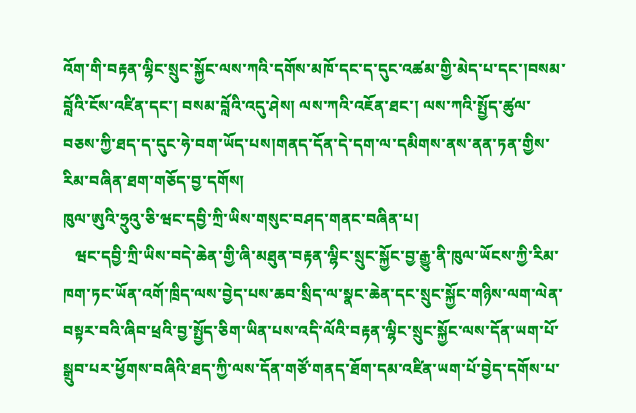འོག་གི་བརྟན་ལྷིང་སྲུང་སྐྱོང་ལས་ཀའི་དགོས་མཁོ་དང་ད་དུང་འཚམ་གྱི་མེད་པ་དང་།བསམ་བློའི་ངོས་འཛིན་དང་། བསམ་བློའི་འདུ་ཤེས། ལས་ཀའི་འཇོན་ཐང་། ལས་ཀའི་སྤྱོད་ཚུལ་བཅས་ཀྱི་ཐད་ད་དུང་ཧེ་བག་ཡོད་པས།གནད་དོན་དེ་དག་ལ་དམིགས་ནས་ནན་ཏན་གྱིས་རིམ་བཞིན་ཐག་གཅོད་བྱ་དགོས།
ཁུལ་ཨུའི་ཧྲུའུ་ཅི་ཝང་དབྱི་ཀྲི་ཡིས་གསུང་བཤད་གནང་བཞིན་པ།
   ཝང་དབྱི་ཀྲི་ཡིས་བདེ་ཆེན་གྱི་ཞི་མཐུན་བརྟན་ལྷིང་སྲུང་སྐྱོང་བྱ་རྒྱུ་ནི་ཁུལ་ཡོངས་ཀྱི་རིམ་ཁག་ཏང་ཡོན་འགོ་ཁྲིད་ལས་བྱེད་པས་ཆབ་སྲིད་ལ་སྣང་ཆེན་དང་སྲུང་སྐྱོང་གཉིས་ལག་ལེན་བསྟར་བའི་ཞིབ་ཕྲའི་བྱ་སྤྱོད་ཅིག་ཡིན་པས་འདི་ལོའི་བརྟན་ལྷིང་སྲུང་སྐྱོང་ལས་དོན་ཡག་པོ་སྒྲུབ་པར་ཕྱོགས་བཞིའི་ཐད་ཀྱི་ལས་དོན་གཙོ་གནད་ཐོག་དམ་འཛིན་ཡག་པོ་བྱེད་དགོས་པ་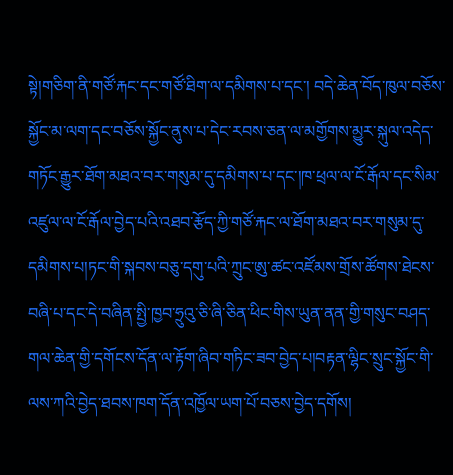སྟེ།གཅིག་ནི་གཙོ་རྐང་དང་གཙོ་ཐིག་ལ་དམིགས་པ་དང་། བདེ་ཆེན་བོད་ཁུལ་བཅོས་སྐྱོང་མ་ལག་དང་བཅོས་སྐྱོང་ནུས་པ་དེང་རབས་ཅན་ལ་མགྱོགས་མྱུར་སྐུལ་འདེད་གཏོང་རྒྱུར་ཐོག་མཐའ་བར་གསུམ་དུ་དམིགས་པ་དང་།ཁ་ཕྲལ་ལ་ངོ་རྒོལ་དང་སིམ་འཛུལ་ལ་ངོ་རྒོལ་བྱེད་པའི་འཐབ་རྩོད་ཀྱི་གཙོ་རྐང་ལ་ཐོག་མཐའ་བར་གསུམ་དུ་དམིགས་པ།ཏང་གི་སྐབས་བཅུ་དགུ་པའི་ཀྲུང་ཨུ་ཚང་འཛོམས་གྲོས་ཚོགས་ཐེངས་བཞི་པ་དང་དེ་བཞིན་སྤྱི་ཁྱབ་ཧྲུའུ་ཅི་ཞི་ཅིན་ཕིང་གིས་ཡུན་ནན་གྱི་གསུང་བཤད་གལ་ཆེན་གྱི་དགོངས་དོན་ལ་རྟོག་ཞིབ་གཏིང་ཟབ་བྱེད་པ།བརྟན་ལྷིང་སྲུང་སྐྱོང་གི་ལས་ཀའི་བྱེད་ཐབས་ཁག་དོན་འཁྱོལ་ཡག་པོ་བཅས་བྱེད་དགོས།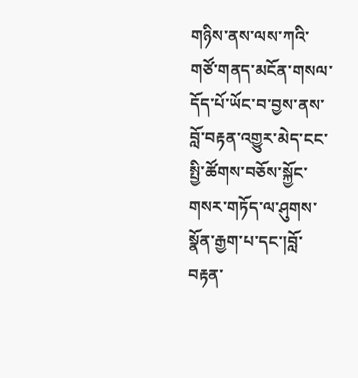གཉིས་ནས་ལས་ཀའི་གཙོ་གནད་མངོན་གསལ་དོད་པོ་ཡོང་བ་བྱས་ནས་བློ་བརྟན་འགྱུར་མེད་ངང་སྤྱི་ཚོགས་བཅོས་སྐྱོང་གསར་གཏོད་ལ་ཤུགས་སྣོན་རྒྱག་པ་དང་།བློ་བརྟན་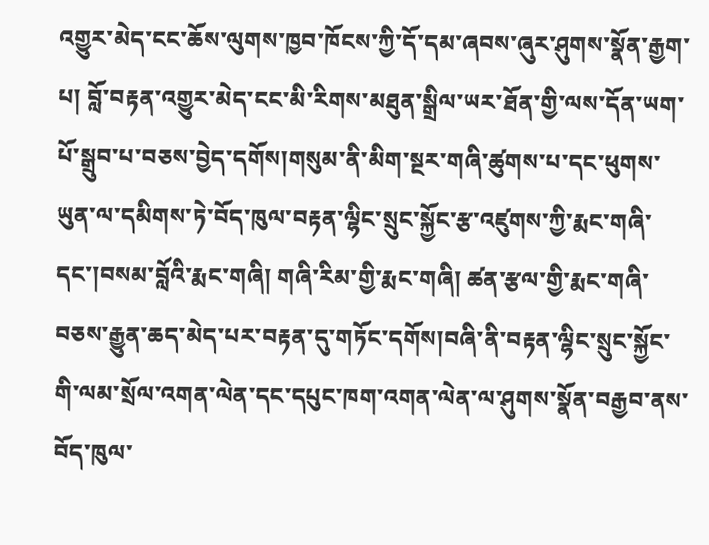འགྱུར་མེད་ངང་ཆོས་ལུགས་ཁྱབ་ཁོངས་ཀྱི་དོ་དམ་ཞབས་ཞུར་ཤུགས་སྣོན་རྒྱག་པ། བློ་བརྟན་འགྱུར་མེད་ངང་མི་རིགས་མཐུན་སྒྲིལ་ཡར་ཐོན་གྱི་ལས་དོན་ཡག་པོ་སྒྲུབ་པ་བཅས་བྱེད་དགོས།གསུམ་ནི་མིག་སྔར་གཞི་ཚུགས་པ་དང་ཕུགས་ཡུན་ལ་དམིགས་ཏེ་བོད་ཁུལ་བརྟན་ལྷིང་སྲུང་སྐྱོང་རྩ་འཛུགས་ཀྱི་རྨང་གཞི་དང་།བསམ་བློའི་རྨང་གཞི། གཞི་རིམ་གྱི་རྨང་གཞི། ཚན་རྩལ་གྱི་རྨང་གཞི་བཅས་རྒྱུན་ཆད་མེད་པར་བརྟན་དུ་གཏོང་དགོས།བཞི་ནི་བརྟན་ལྷིང་སྲུང་སྐྱོང་གི་ལམ་སྲོལ་འགན་ལེན་དང་དཔུང་ཁག་འགན་ལེན་ལ་ཤུགས་སྣོན་བརྒྱབ་ནས་བོད་ཁུལ་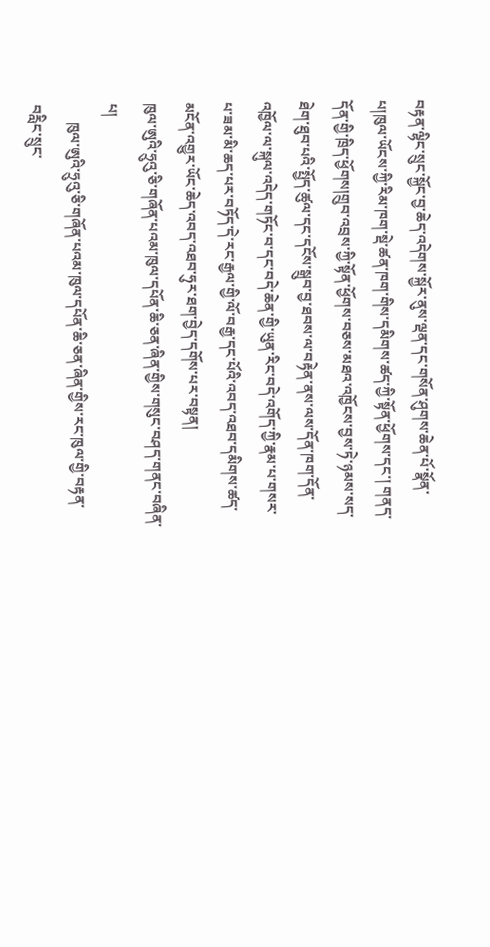བརྟན་ལྷིང་སྲུང་སྐྱོང་བྱ་ཆེད་འདེགས་སྐྱོར་ནུས་ལྡན་དང་གསོན་ཤུགས་ཆེན་པོ་སྣོན་པ།ཁུལ་ཡོངས་ཀྱི་རིམ་ཁག་སྡེ་ཚན་ཁག་གིས་དམིགས་ཚད་ཀྱི་སྟོན་ཕྱོགས་དང་། གནད་དོན་གྱི་ཁྲིད་ཕྱོགས།གྲུབ་འབྲས་ཀྱི་སྟོན་ཕྱོགས་བཅས་མཐའ་འཁྱོངས་བྱས་ཏེ་ཉམས་སད་ཐེག་ཐུབ་པའི་སྤྱོད་ཚུལ་དང་དངོས་སྒྲུབ་བྱ་ཐབས་ལ་བརྟེན་ནས་ལས་དོན་ཁག་དོན་འཁྱོལ་ལ་སྐུལ་འདེད་གཏོང་བ་དང་བདེ་ཆེན་གྱི་ཡུན་རིང་བདེ་འགོད་ཀྱི་རྣམ་པ་གསར་པ་ཟམ་མི་ཆད་པར་བཏོད་དེ་རང་རྒྱལ་གྱི་ལོ་བརྒྱ་དང་པོའི་འབད་འཐབ་དམིགས་ཚད་མངོན་འགྱུར་ཡོང་ཆེད་འབད་འཐབ་ཧུར་ཐག་བྱེད་དགོས་པར་བསྟན།
ཁུལ་ཨུའི་ཧྲུའུ་ཅི་གཞོན་པའམ་ཁུལ་དཔོན་ཆི་ཅན་ཞིན་གྱིས་གསུང་བཤད་གནང་བཞིན་པ།
     ཁུལ་ཨུའི་ཧྲུའུ་ཅི་གཞོན་པའམ་ཁུལ་དཔོན་ཆི་ཅན་ཞིན་གྱིས་རང་ཁུལ་གྱི་བརྟན་བརླིང་སྲུང་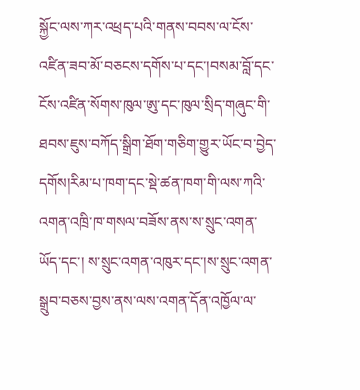སྐྱོང་ལས་ཀར་འཕྲད་པའི་གནས་བབས་ལ་ངོས་འཛིན་ཟབ་མོ་བཅངས་དགོས་པ་དང་།བསམ་བློ་དང་ངོས་འཛིན་སོགས་ཁུལ་ཨུ་དང་ཁུལ་སྲིད་གཞུང་གི་ཐབས་ཇུས་བཀོད་སྒྲིག་ཐོག་གཅིག་གྱུར་ཡོང་བ་བྱེད་དགོས།རིམ་པ་ཁག་དང་སྡེ་ཚན་ཁག་གི་ལས་ཀའི་འགན་འཁྲི་ཁ་གསལ་བཟོས་ནས་ས་སྲུང་འགན་ཡོད་དང་། ས་སྲུང་འགན་འཁུར་དང་།ས་སྲུང་འགན་སྒྲུབ་བཅས་བྱས་ནས་ལས་འགན་དོན་འཁྱོལ་ལ་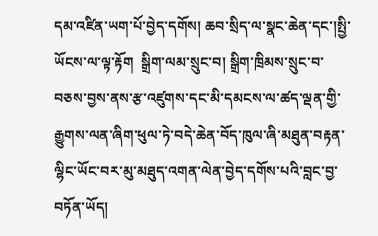དམ་འཛིན་ཡག་པོ་བྱེད་དགོས། ཆབ་སྲིད་ལ་སྣང་ཆེན་དང་།སྤྱི་ཡོངས་ལ་ལྟ་རྟོག  སྒྲིག་ལམ་སྲུང་བ། སྒྲིག་ཁྲིམས་སྲུང་བ་བཅས་བྱས་ནས་རྩ་འཛུགས་དང་མི་དམངས་ལ་ཚད་ལྡན་གྱི་རྒྱུགས་ལན་ཞིག་ཕུལ་ཏེ་བདེ་ཆེན་བོད་ཁུལ་ཞི་མཐུན་བརྟན་ལྷིང་ཡོང་བར་མུ་མཐུད་འགན་ལེན་བྱེད་དགོས་པའི་བླང་བྱ་བཏོན་ཡོད།